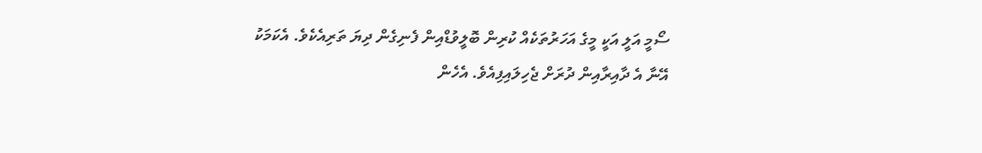ސޯމީ އަލީ އަކީ މީގެ އަހަރުތަކެއް ކުރިން ބޮލީވުޑްއިން ފެނިގެން ދިޔަ ތަރިއެކެވެ. އެކަމަކު އޭނާ އެ ދާއިރާއިން ދުރަށް ޖެހިލައިފިއެވެ. އެހެން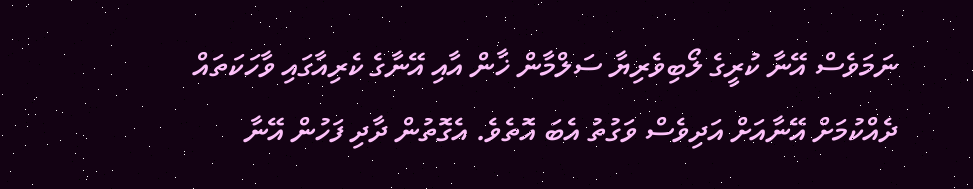ނަމަވެސް އޭނާ ކުރީގެ ލޯބިވެރިޔާ ސަލްމާން ޚާން އާއި އޭނާގެ ކެރިއާގައި ވާހަކަތައް ދެއްކުމަށް އޭނާއަށް އަދިވެސް ވަގުތު އެބަ އޮތެވެ. އެގޮތުން ދާދި ފަހުން އޭނާ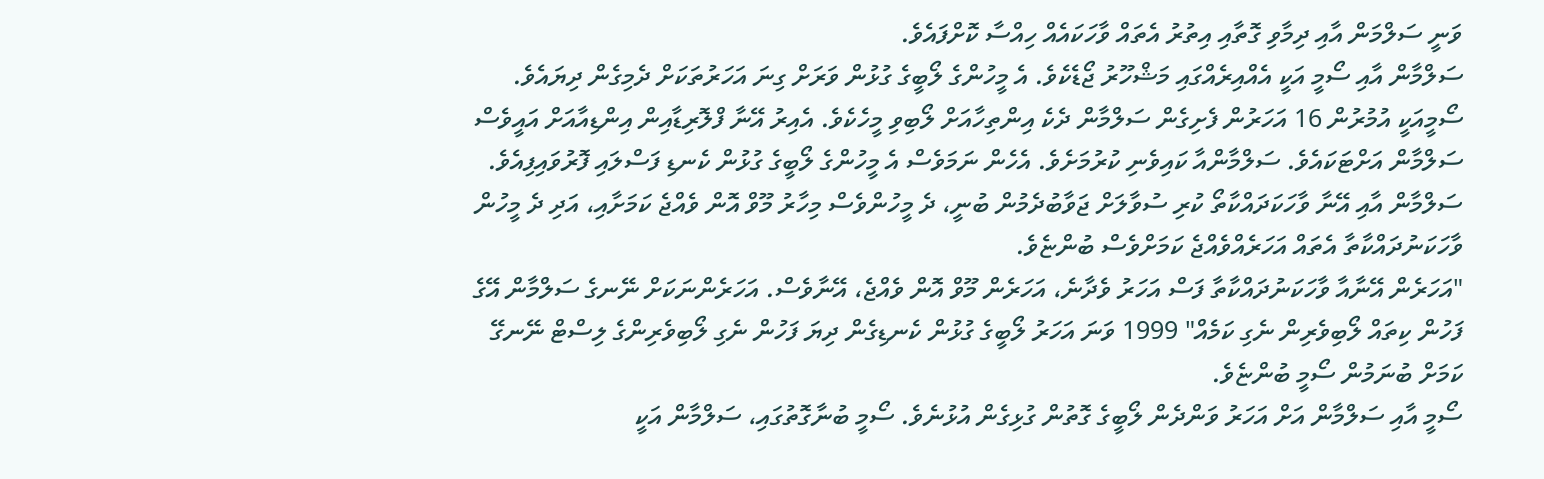ވަނީ ސަލްމަން އާއި ދިމާވި ގޮތާއި އިތުރު އެތައް ވާހަކައެއް ހިއްސާ ކޮށްފައެވެ.
ސަލްމާން އާއި ސޯމީ އަކީ އެއްއިރެއްގައި މަޝްހޫރު ޖޯޑެކެވެ. އެ މީހުންގެ ލޯބީގެ ގުޅުން ވަރަށް ގިނަ އަހަރުތަކަށް ދެމިގެން ދިޔައެވެ. ސޯމީއަކީ އުމުރުން 16 އަހަރުން ފެށިގެން ސަލްމާން ދެކެ އިންތިހާއަށް ލޯބިވި މީހެކެވެ. އެއިރު އޭނާ ފްލޮރިޑާއިން އިންޑިއާއަށް އައީވެސް ސަލްމާން އަށްޓަކައެވެ. ސަލްމާންއާ ކައިވެނި ކުރުމަށެވެ. އެހެން ނަމަވެސް އެ މީހުންގެ ލޯބީގެ ގުޅުން ކެނޑި ފަސްލައި ފޮރުވައިފިއެވެ.
ސަލްމާން އާއި އޭނާ ވާހަކަދައްކާތޯ ކުރި ސުވާލަށް ޖަވާބުދެމުން ބުނީ، ދެ މީހުންވެސް މިހާރު މޫވް އޮން ވެއްޖެ ކަމަށާއި، އަދި ދެ މީހުން ވާހަކަނުދައްކާތާ އެތައް އަހަރެއްވެއްޖެ ކަމަށްވެސް ބުންޏެވެ.
"އަހަރެން އޭނާއާ ވާހަކަނުދައްކާތާ ފަސް އަހަރު ވެދާނެ، އަހަރެން މޫވް އޮން ވެއްޖެ، އޭނާވެސް. އަހަރެންނަކަށް ނޭނގެ ސަލްމާން އޭގެ ފަހުން ކިތައް ލޯބިވެރިން ނެގި ކަމެއް" 1999 ވަނަ އަހަރު ލޯބީގެ ގުޅުން ކެނޑިގެން ދިޔަ ފަހުން ނެގި ލޯބިވެރިންގެ ލިސްޓް ނޭނގޭ ކަމަށް ބުނަމުން ސޯމީ ބުންޏެވެ.
ސޯމީ އާއި ސަލްމާން އަށް އަހަރު ވަންދެން ލޯބީގެ ގޮތުން ގުޅިގެން އުޅުނެވެ. ސޯމީ ބުނާގޮތުގައި، ސަލްމާން އަކީ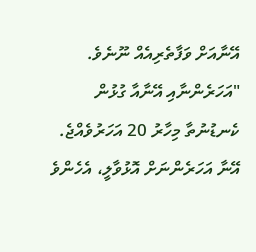އޭނާއަށް ވަފާތެރިއެއް ނޫނެވެ.
"އަހަރެންނާއި އޭނާއާ ގުޅުން ކެނޑުނުތާ މިހާރު 20 އަހަރުވެއްޖެ. އޭނާ އަހަރެންނަށް އޮޅުވާލީ، އެހެންވެ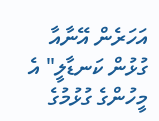އަހަރެން އޭނާއާ ގުޅުން ކަނޑާލީ" އެ މީހުންގެ ގުޅުމުގެ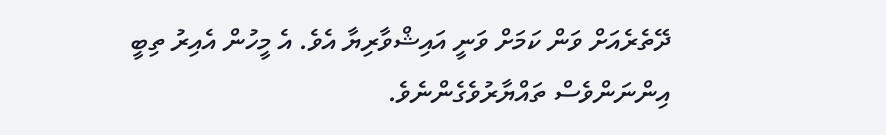ދޭތެރެއަށް ވަން ކަމަށް ވަނީ އައިޝްވާރިޔާ އެވެ. އެ މީހުން އެއިރު ތިބީ އިންނަންވެސް ތައްޔާރުވެގެންނެވެ.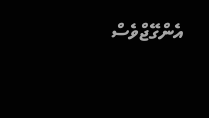އެންގޭޖްވެސް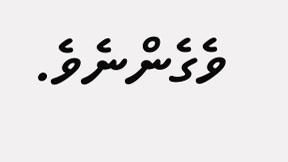ވެގެންނެވެ.